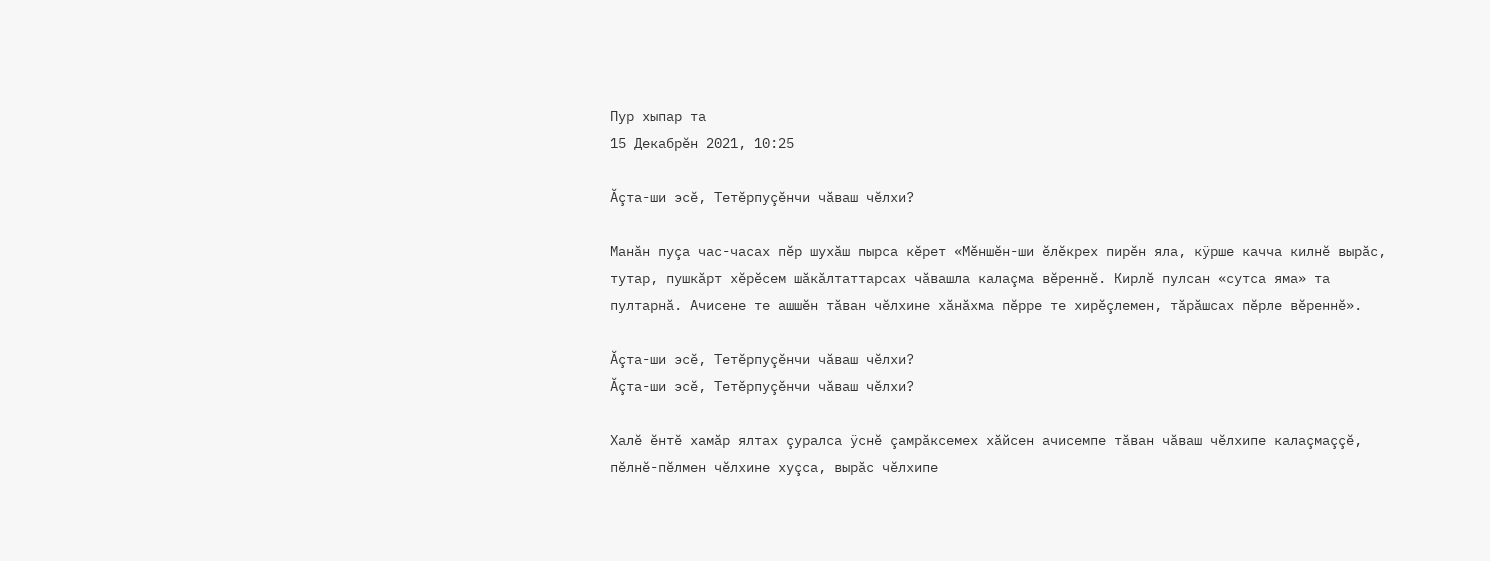Пур хыпар та
15 Декабрӗн 2021, 10:25

Ăçта-ши эсĕ, Тетĕрпуçĕнчи чăваш чĕлхи?

Манăн пуçа час-часах пĕр шухăш пырса кĕрет «Мӗншӗн-ши ӗлӗкрех пирĕн яла, кÿрше качча килнӗ вырăс, тутар, пушкăрт хӗрӗсем шăкăлтаттарсах чăвашла калаçма вӗреннӗ. Кирлӗ пулсан «сутса яма» та пултарнă. Ачисене те ашшӗн тăван чӗлхине хăнăхма пӗрре те хирӗçлемен, тăрăшсах пӗрле вӗреннӗ».

Ăçта-ши эсĕ, Тетĕрпуçĕнчи чăваш чĕлхи?
Ăçта-ши эсĕ, Тетĕрпуçĕнчи чăваш чĕлхи?

Халӗ ӗнтĕ хамăр ялтах çуралса ÿснӗ çамрăксемех хăйсен ачисемпе тăван чăваш чӗлхипе калаçмаççӗ, пӗлнӗ-пӗлмен чӗлхине хуçса, вырăс чӗлхипе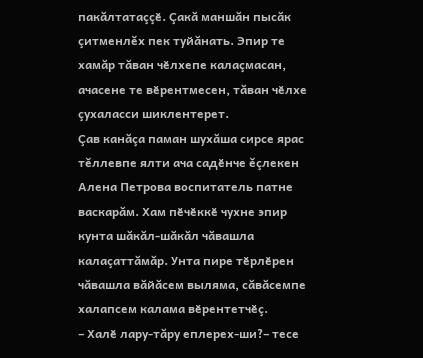пакăлтатаççӗ. Çакă маншăн пысăк çитменлĕх пек туйăнать. Эпир те хамăр тăван чӗлхепе калаçмасан, ачасене те вӗрентмесен, тăван чӗлхе çухаласси шиклентерет.
Çав канăçа паман шухăша сирсе ярас тĕллевпе ялти ача садӗнче ĕçлекен Алена Петрова воспитатель патне васкарăм. Хам пӗчӗккӗ чухне эпир кунта шăкăл-шăкăл чăвашла калаçаттăмăр. Унта пире тӗрлӗрен чăвашла вăйăсем выляма, сăвăсемпе халапсем калама вӗрентетчӗç.
– Халӗ лару-тăру еплерех-ши?– тесе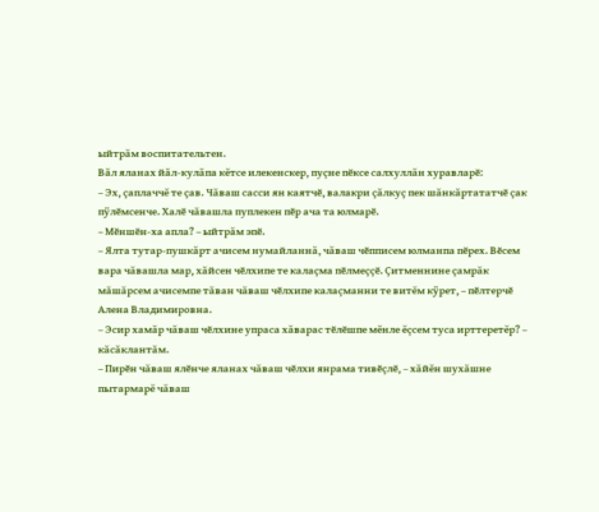ыйтрăм воспитательтен.
Вăл яланах йăл-кулăпа кĕтсе илекенскер, пуçне пӗксе салхуллăн хуравларӗ:
– Эх, çаплаччĕ те çав. Чăваш сасси ян каятчӗ, валакри çăлкуç пек шăнкăртататчӗ çак пÿлӗмсенче. Халӗ чăвашла пуплекен пӗр ача та юлмарӗ.
– Мӗншӗн-ха апла? – ыйтрăм эпӗ.
– Ялта тутар-пушкăрт ачисем нумайланнă, чăваш чӗпписем юлманпа пӗрех. Вӗсем вара чăвашла мар, хăйсен чӗлхипе те калаçма пӗлмеççӗ. Çитменнине çамрăк мăшăрсем ачисемпе тăван чăваш чӗлхипе калаçманни те витĕм кÿрет, – пӗлтерчӗ Алена Владимировна.
– Эсир хамăр чăваш чӗлхине упраса хăварас тӗлӗшпе мĕнле ĕçсем туса ирттеретĕр? – кăсăклантăм.
– Пирӗн чăваш ялӗнче яланах чăваш чӗлхи янрама тивӗçлӗ, – хăйĕн шухăшне пытармарĕ чăваш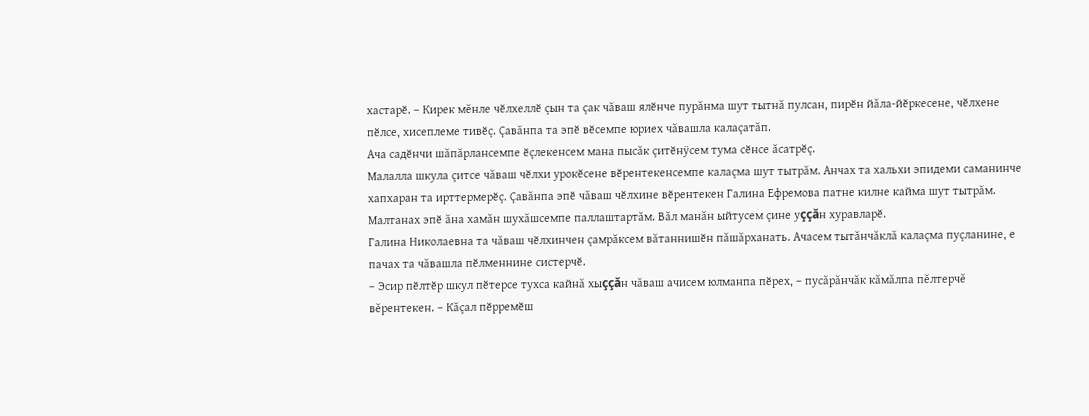хастарӗ. – Кирек мĕнле чӗлхеллӗ çын та çак чăваш ялӗнче пурăнма шут тытнă пулсан, пирӗн йăла-йӗркесене, чӗлхене пӗлсе, хисеплеме тивӗç. Çавăнпа та эпӗ вӗсемпе юриех чăвашла калаçатăп.
Ача садӗнчи шăпăрлансемпе ӗçлекенсем мана пысăк çитӗнÿсем тума сӗнсе ăсатрӗç.
Малалла шкула çитсе чăваш чӗлхи урокӗсене вӗрентекенсемпе калаçма шут тытрăм. Анчах та хальхи эпидеми саманинче хапхаран та ирттермерӗç. Çавăнпа эпӗ чăваш чӗлхине вӗрентекен Галина Ефремова патне килне кайма шут тытрăм. Малтанах эпӗ ăна хамăн шухăшсемпе паллаштартăм. Вăл манăн ыйтусем çине уççăн хуравларӗ.
Галина Николаевна та чăваш чӗлхинчен çамрăксем вăтаннишӗн пăшăрханать. Ачасем тытăнчăклă калаçма пуçланине, е пачах та чăвашла пӗлменнине систерчӗ.
– Эсир пӗлтӗр шкул пӗтерсе тухса кайнă хыççăн чăваш ачисем юлманпа пӗрех, – пусăрăнчăк кăмăлпа пĕлтерчĕ вĕрентекен. – Кăçал пӗрремӗш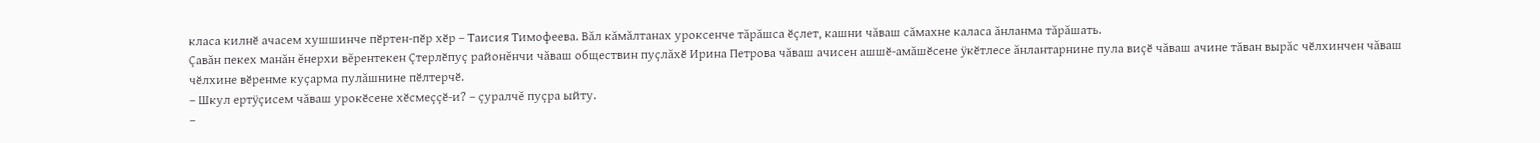класа килнӗ ачасем хушшинче пӗртен-пӗр хӗр – Таисия Тимофеева. Вăл кăмăлтанах уроксенче тăрăшса ӗçлет, кашни чăваш сăмахне каласа ăнланма тăрăшать.
Çавăн пекех манăн ĕнерхи вĕрентекен Çтерлӗпуç районĕнчи чăваш обществин пуçлăхӗ Ирина Петрова чăваш ачисен ашшӗ-амăшӗсене ÿкӗтлесе ăнлантарнине пула виçӗ чăваш ачине тăван вырăс чӗлхинчен чăваш чӗлхине вӗренме куçарма пулăшнине пӗлтерчӗ.
– Шкул ертÿçисем чăваш урокӗсене хӗсмеççӗ-и? – çуралчĕ пуçра ыйту.
–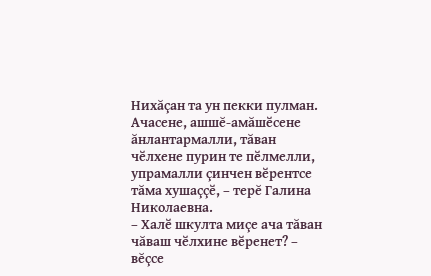Нихăçан та ун пекки пулман. Ачасене, ашшĕ-амăшӗсене ăнлантармалли, тăван чӗлхене пурин те пӗлмелли, упрамалли çинчен вӗрентсе тăма хушаççӗ, – терĕ Галина Николаевна.
– Халӗ шкулта миçе ача тăван чăваш чӗлхине вӗренет? – вĕçсе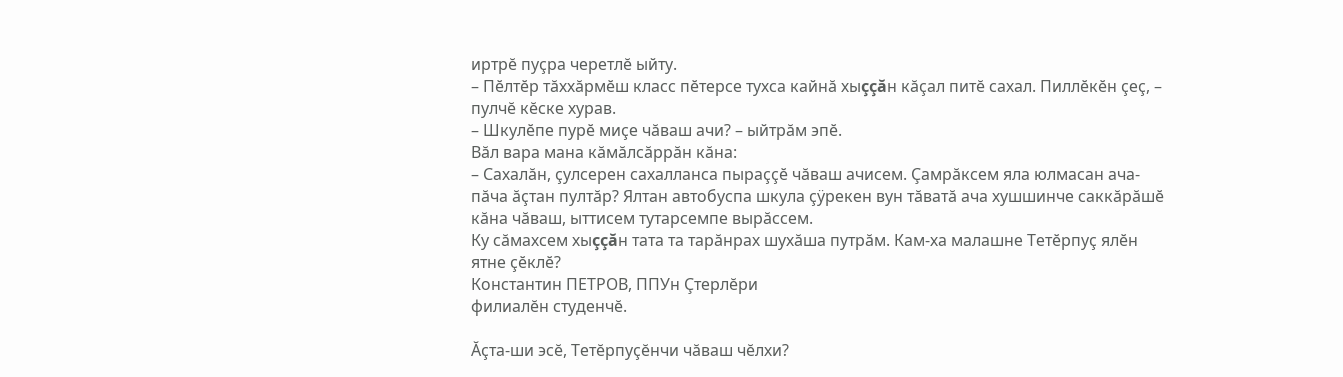иртрĕ пуçра черетлĕ ыйту.
– Пӗлтӗр тăххăрмӗш класс пӗтерсе тухса кайнă хыççăн кăçал питĕ сахал. Пиллӗкӗн çеç, – пулчĕ кĕске хурав.
– Шкулӗпе пурӗ миçе чăваш ачи? – ыйтрăм эпӗ.
Вăл вара мана кăмăлсăррăн кăна:
– Сахалăн, çулсерен сахалланса пыраççӗ чăваш ачисем. Çамрăксем яла юлмасан ача-пăча ăçтан пултăр? Ялтан автобуспа шкула çÿрекен вун тăватă ача хушшинче саккăрăшӗ кăна чăваш, ыттисем тутарсемпе вырăссем.
Ку сăмахсем хыççăн тата та тарăнрах шухăша путрăм. Кам-ха малашне Тетӗрпуç ялӗн ятне çӗклӗ?
Константин ПЕТРОВ, ППУн Çтерлĕри
филиалĕн студенчĕ.

Ăçта-ши эсĕ, Тетĕрпуçĕнчи чăваш чĕлхи?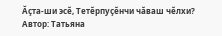Ăçта-ши эсĕ, Тетĕрпуçĕнчи чăваш чĕлхи?
Автор: Татьяна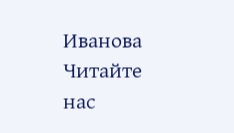Иванова
Читайте нас